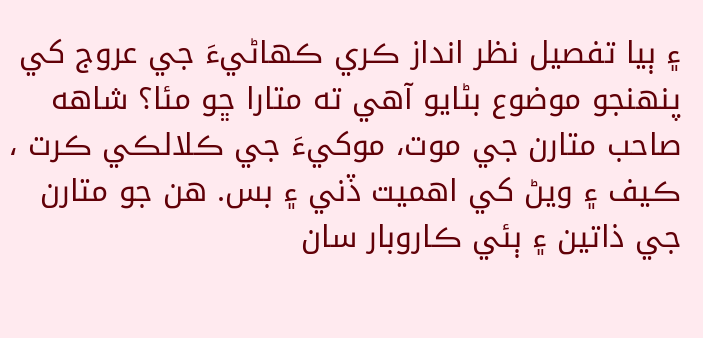۽ ٻيا تفصيل نظر انداز ڪري ڪهاڻيءَ جي عروج کي پنهنجو موضوع بڻايو آهي ته متارا ڇو مئا؟ شاهه صاحب متارن جي موت، موکيءَ جي ڪلالڪي ڪرت ، ڪيف ۽ ويڻ کي اهميت ڏني ۽ بس. هن جو متارن جي ذاتين ۽ ٻئي ڪاروبار سان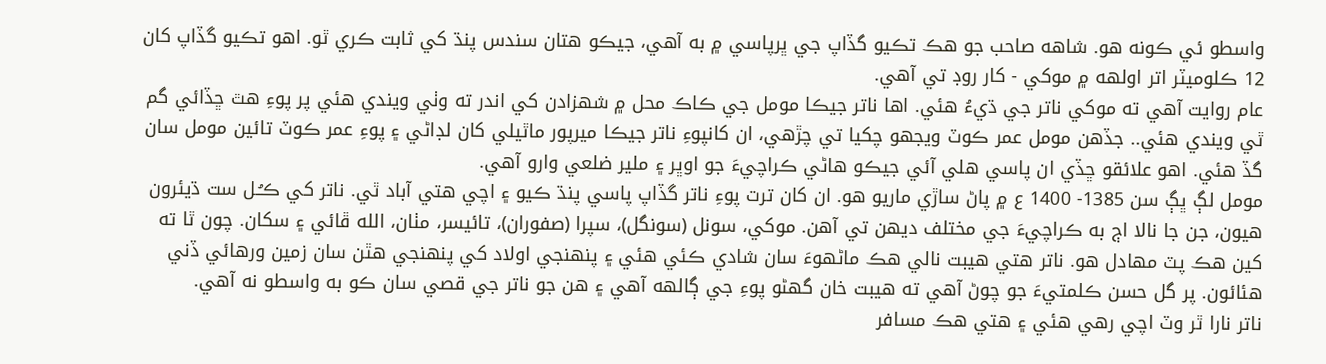واسطو ئي ڪونه هو. شاهه صاحب جو هڪ تڪيو گڏاپ جي ڀرپاسي ۾ به آهي، جيڪو هتان سندس پنڌ کي ثابت ڪري ٿو. اهو تڪيو گڏاپ کان 12 ڪلوميٽر اتر اولهه ۾ موکي - کار روڊ تي آهي.
عام روايت آهي ته موکي ناتر جي ڌيءُ هئي. اها ناتر جيڪا مومل جي ڪاڪ محل ۾ شهزادن کي اندر ته وٺي ويندي هئي پر پوءِ هٿ ڇڏائي گم ٿي ويندي هئي.. جڏهن مومل عمر ڪوٽ ويجهو چکيا تي چڙهي، ان کانپوءِ ناتر جيڪا ميرپور ماٿيلي کان لڊاڻي ۽ پوءِ عمر ڪوٽ تائين مومل سان گڏ هئي. اهو علائقو ڇڏي ان پاسي هلي آئي جيڪو هاڻي ڪراچيءَ جو اوڀر ۽ ملير ضلعي وارو آهي.
مومل لڳ ڀڳ سن 1385- 1400 ع ۾ پاڻ ساڙي ماريو هو. ان کان ترت پوءِ ناتر گڏاپ پاسي پنڌ ڪيو ۽ اچي هتي آباد ٿي. ناتر کي ڪـُـل ست ڌيئرون هيون، جن جا نالا اڄ به ڪراچيءَ جي مختلف ديهن تي آهن. موکي، سونل (سونگل)، سپرا (صفوران)، تائيسر، مٺان، الله ڦائي ۽ سکان. چون ٿا ته کين هڪ پٽ مهادل هو. ناتر هتي هيبت نالي هڪ ماڻهوءَ سان شادي ڪئي هئي ۽ پنهنجي اولاد کي پنهنجي هٿن سان زمين ورهائي ڏني هئائون. پر گل حسن ڪلمتيءَ جو چوڻ آهي ته هيبت خان گهڻو پوءِ جي ڳالهه آهي ۽ هن جو ناتر جي قصي سان ڪو به واسطو نه آهي.
ناتر نارا ٿر وٽ اچي رهي هئي ۽ هتي هڪ مسافر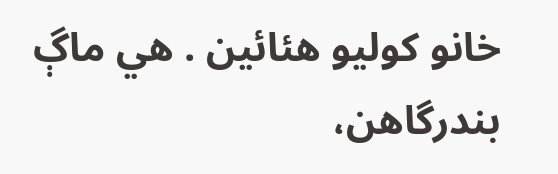خانو کوليو هئائين . هي ماڳ بندرگاهن،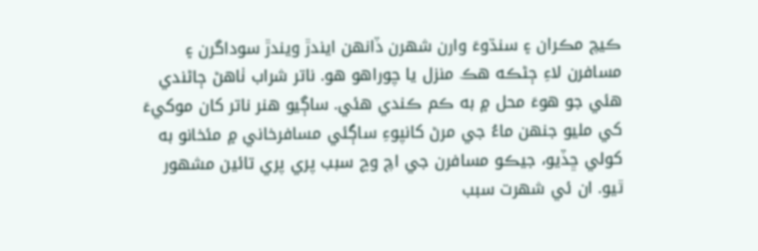ڪيچ مڪران ۽ سنڌوءَ وارن شهرن ڏانهن ايندڙ ويندڙ سوداگرن ۽ مسافرن لاءِ ڄڻڪه هڪ منزل يا چوراهو هو. ناتر شراب ٺاهڻ ڄاڻندي هئي جو هوءَ محل ۾ به ڪم ڪندي هئي. ساڳيو هنر ناتر کان موکيءَ کي مليو جنهن ماءُ جي مرڻ کانپوءِ ساڳئي مسافرخاني ۾ مئخانو به کولي ڇڏيو، جيڪو مسافرن جي اچ وڃ سبب پري پري تائين مشهور ٿيو. ان ئي شهرت سبب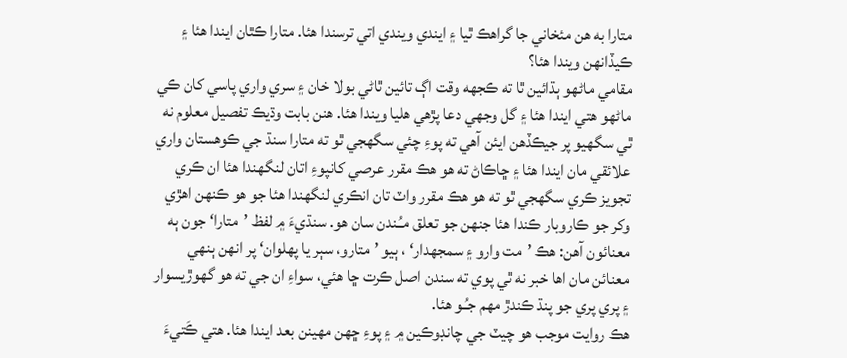متارا به هن مئخاني جا گراهڪ ٿيا ۽ ايندي ويندي اتي ترسندا هئا. متارا ڪٿان ايندا هئا ۽ ڪيڏانهن ويندا هئا؟
مقامي ماڻهو ٻڌائين ٿا ته ڪجهه وقت اڳ تائين ٿاڻي بولا خان ۽ سري واري پاسي کان ڪي ماڻهو هتي ايندا هئا ۽ گل وجهي دعا پڙهي هليا ويندا هئا. هنن بابت وڌيڪ تفصيل معلوم نه ٿي سگھيو پر جيڪڏهن ايئن آهي ته پوءِ چئي سگھجي ٿو ته متارا سنڌ جي ڪوهستان واري علائقي مان ايندا هئا ۽ ڇاڪاڻ ته هو هڪ مقرر عرصي کانپوءِ اتان لنگھندا هئا ان ڪري تجويز ڪري سگھجي ٿو ته هو هڪ مقرر واٽ تان انڪري لنگھندا هئا جو هو ڪنهن اهڙي وکر جو ڪاروبار ڪندا هئا جنهن جو تعلق مـُـندن سان هو. سنڌيءَ ۾ لفظ ’متارا‘ جون ٻه معنائون آهن: هڪ ’مت وارو ۽ سمجهدار‘ ، ٻيو ’متارو، سٻر يا پهلوان‘ پر انهن ٻنهي معنائن مان اها خبر نه ٿي پوي ته سندن اصل ڪرت ڇا هئي، سواءِ ان جي ته هو گھوڙيسوار ۽ پري پري جو پنڌ ڪندڙ مهم جـُـو هئا.
هڪ روايت موجب هو چيٽ جي چانڊوڪين ۾ ۽ پوءِ ڇهن مهينن بعد ايندا هئا. هتي ڪَتيءَ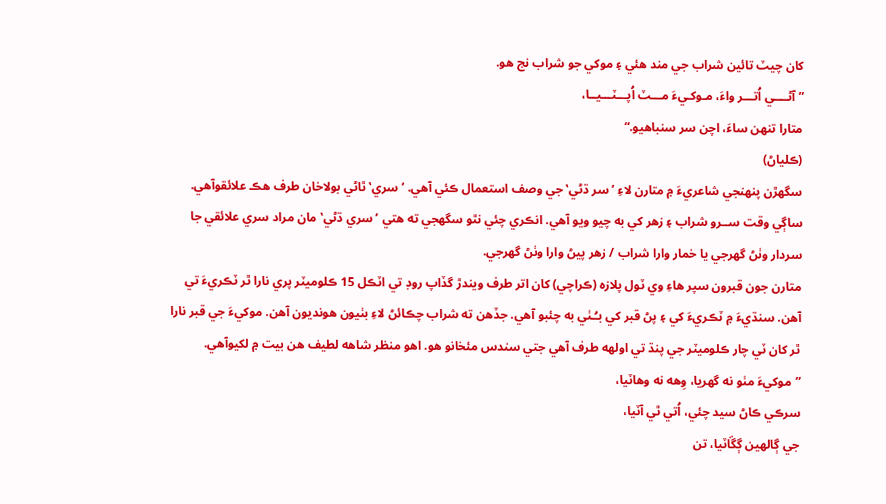کان چيٽ تائين شراب جي مند هئي ۽ موکي جو شراب نج هو.
”آڻــــي اُتـــر واءَ، مـوکـيءَ مـــٽ اُپـــٽـــيــا،
متارا تنهن ساءَ، اچن سر سنباهيو.“
(ڪلياڻ)
سگھڙن پنهنجي شاعريءَ ۾ متارن لاءِ ’سر ڌڻي‛ جي وصف استعمال ڪئي آهي. ’ سري‛ ٿاڻي بولاخان طرف هڪ علائقوآهي. ساڳي وقت ســرو شراب ۽ زهر کي به چيو ويو آهي. انڪري چئي نٿو سگھجي ته هتي ’سري ڌڻي‛ مان مراد سري علائقي جا سردار وٺڻ گھرجي يا خمار وارا شراب / زهر پيڻ وارا وٺڻ گھرجي.
متارن جون قبرون سپر هاءِ وي ٽول پلازه (ڪراچي) کان اتر طرف ويندڙ گڏاپ روڊ تي اٽڪل 15 ڪلوميٽر پري نارا ٿر ٽڪريءَ تي آهن. سنڌيءَ ۾ ٽڪريءَ کي ۽ پڻ قبر کي بـُـٺي به چئبو آهي. جڏهن ته شراب چڪائڻ لاءِ بٺيون هونديون آهن. موکيءَ جي قبر نارا ٿر کان ٽي چار ڪلوميٽر جي پنڌ تي اولهه طرف آهي جتي سندس مئخانو هو. اهو منظر شاهه لطيف هن بيت ۾ لکيوآهي.
”موکيءَ مٺو نه گھريا، وِهه نه وهاٽيا،
سرڪي ڪاڻ سيد چئي، اُتي ٿي آٽيا،
جي ڳالهين ڳڱاٽيا، تن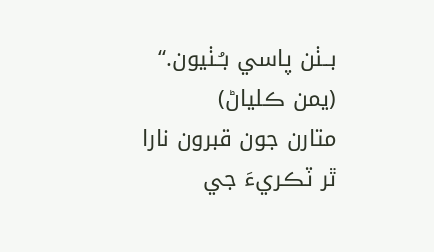بــٺن پاسي بـُـٺيون.“
(يمن ڪلياڻ)
متارن جون قبرون نارا ٿر ٽڪريءَ جي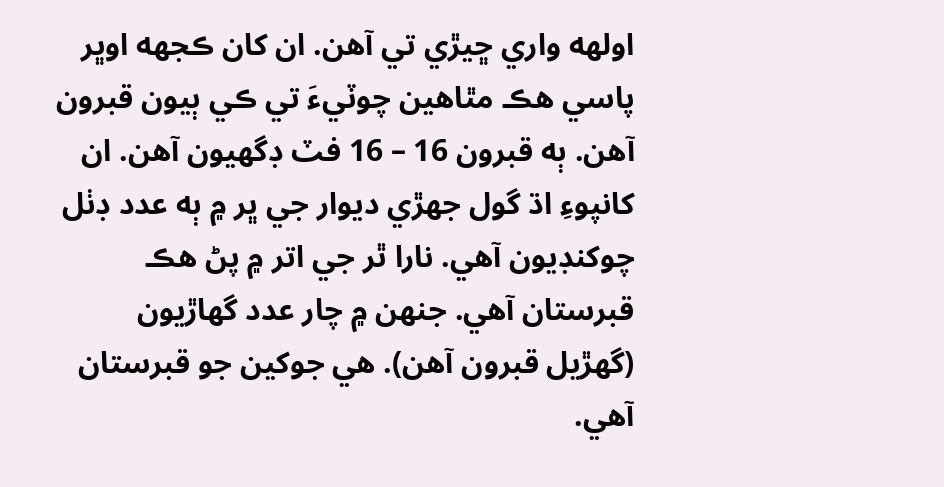اولهه واري ڇيڙي تي آهن. ان کان ڪجهه اوڀر پاسي هڪ مٿاهين چوٽيءَ تي ڪي ٻيون قبرون آهن. ٻه قبرون 16 – 16 فٽ ڊگھيون آهن. ان کانپوءِ اڌ گول جهڙي ديوار جي ڀر ۾ ٻه عدد ڊٺل چوکنڊيون آهي. نارا ٿر جي اتر ۾ پڻ هڪ قبرستان آهي. جنهن ۾ چار عدد گھاڙيون (گھڙيل قبرون آهن). هي جوکين جو قبرستان آهي.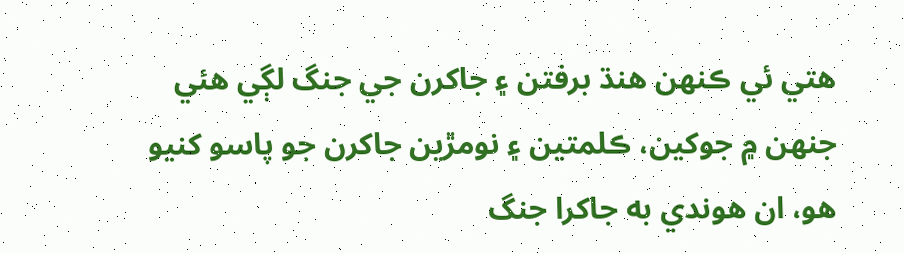هتي ئي ڪنهن هنڌ برفتن ۽ جاکرن جي جنگ لڳي هئي جنهن ۾ جوکين، ڪلمتين ۽ نومڙين جاکرن جو پاسو کنيو هو، ان هوندي به جاکرا جنگ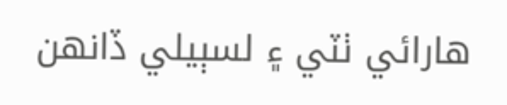هارائي ٺٽي ۽ لسٻيلي ڏانهن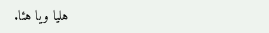هليا ويا هئا.